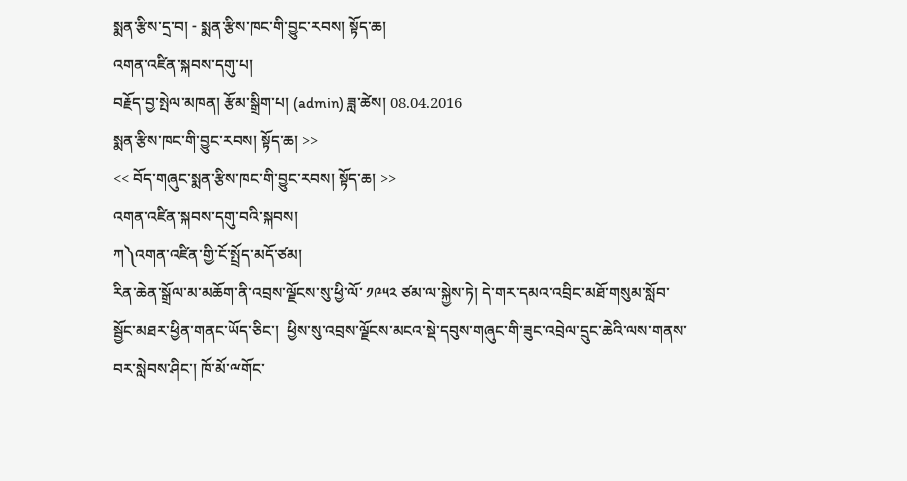སྨན་རྩིས་དྲ་བ། - སྨན་རྩིས་ཁང་གི་བྱུང་རབས། སྟོད་ཆ།
འགན་འཛིན་སྐབས་དགུ་པ།
བརྗོད་བྱ་སྤེལ་མཁན། རྩོམ་སྒྲིག་པ། (admin) ཟླ་ཚེས། 08.04.2016
སྨན་རྩིས་ཁང་གི་བྱུང་རབས། སྟོད་ཆ། >>
<< བོད་གཞུང་སྨན་རྩིས་ཁང་གི་བྱུང་རབས། སྟོད་ཆ། >>
འགན་འཛིན་སྐབས་དགུ་བའི་སྐབས།
ཀ༽འགན་འཛིན་གྱི་ངོ་སྤྲོད་མདོ་ཙམ།
རིན་ཆེན་སྒྲོལ་མ་མཆོག་ནི་འབྲས་ལྗོངས་སུ་ཕྱི་ལོ་ ༡༩༥༢ ཙམ་ལ་སྐྱེས་ཏེ། དེ་གར་དམའ་འབྲིང་མཐོ་གསུམ་སློབ་སྦྱོང་མཐར་ཕྱིན་གནང་ཡོད་ཅིང་།  ཕྱིས་སུ་འབྲས་ལྗོངས་མངའ་སྡེ་དབུས་གཞུང་གི་ཟུང་འབྲེལ་དྲུང་ཆེའི་ལས་གནས་བར་སླེབས་ཤིང་། ཁོ་མོ་ྋགོང་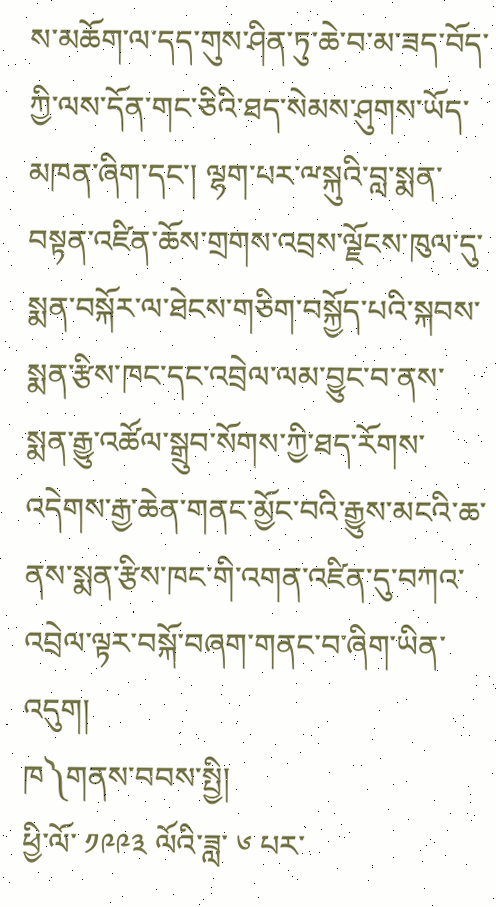ས་མཆོག་ལ་དད་གུས་ཤིན་ཏུ་ཆེ་བ་མ་ཟད་བོད་ཀྱི་ལས་དོན་གང་ཅིའི་ཐད་སེམས་ཤུགས་ཡོད་མཁན་ཞིག་དང་། ལྷག་པར་ྋསྐུའི་བླ་སྨན་བསྟན་འཛིན་ཆོས་གྲགས་འབྲས་ལྗོངས་ཁུལ་དུ་སྨན་བསྐོར་ལ་ཐེངས་གཅིག་བསྐྱོད་པའི་སྐབས་སྨན་རྩིས་ཁང་དང་འབྲེལ་ལམ་བྱུང་བ་ནས་སྨན་རྒྱུ་འཚོལ་སྒྲུབ་སོགས་ཀྱི་ཐད་རོགས་འདེགས་རྒྱ་ཆེན་གནང་མྱོང་བའི་རྒྱུས་མངའི་ཆ་ནས་སྨན་རྩིས་ཁང་གི་འགན་འཛིན་དུ་བཀའ་འབྲེལ་ལྟར་བསྐོ་བཞག་གནང་བ་ཞིག་ཡིན་འདུག།
ཁ༽གནས་བབས་སྤྱི།
ཕྱི་ལོ་ ༡༩༩༣ ལོའི་ཟླ་ ༦ པར་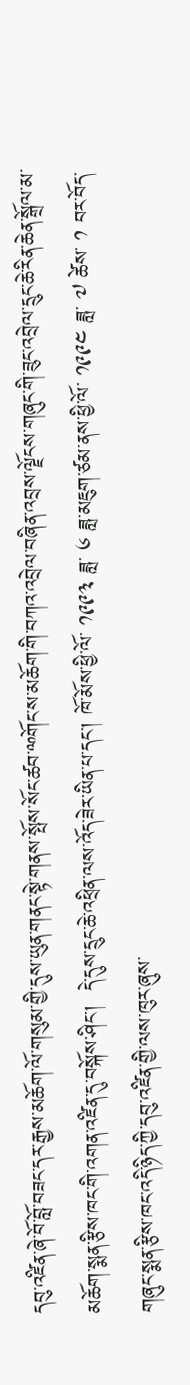དབུ་འཛིན་ཞེ་བོ་བློ་བཟང་དར་རྒྱས་མཆོག་ལོ་གསུམ་གྱི་དུས་ཡུན་གནང་སྟེ་གནས་སྤོས་སོང་ཚབ་ྋགོང་ས་མཆོག་གི་བཀའ་འབྲེལ་བཞིན་འབྲས་ལྗོངས་གཞུང་གི་ཟུང་འབྲེལ་དྲུང་ཆེ་རིན་ཆེན་སྒྲོལ་མ་མཆོག་སྨན་རྩིས་ཁང་གི་འགན་འཛིན་དུ་བསྐོས་ཤིང་།  དེ་དུས་དྲུང་ཆེ་འཕྲིན་ལས་འོད་ཟེར་ཡིན་པ་དང་། ཁོ་མོས་ཕྱི་ལོ་ ༡༩༩༣ ཟླ་ ༦ ཟླ་མཇུག་ཙམ་ནས་ཕྱི་ལོ་ ༡༩༩༤ ཟླ་ ༧ ཚེས་ ༡ བར་བོད་གཞུང་སྨན་རྩིས་ཁང་འདི་ཉིད་ཀྱི་དབུ་འཛིན་གྱི་ལས་ཁུར་ཞུས་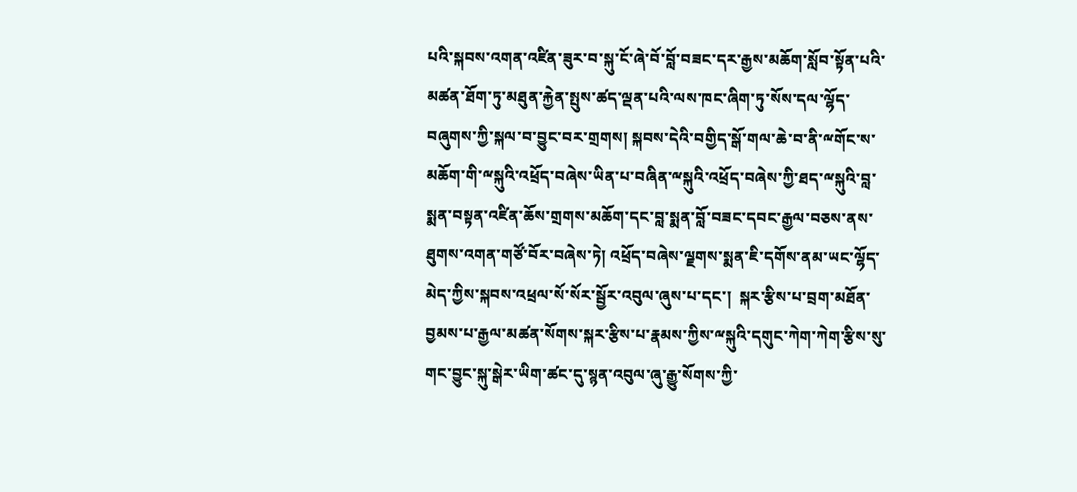པའི་སྐབས་འགན་འཛིན་ཟུར་བ་སྐུ་ངོ་ཞེ་བོ་བློ་བཟང་དར་རྒྱས་མཆོག་སློབ་སྟོན་པའི་མཚན་ཐོག་ཏུ་མཐུན་རྐྱེན་སྤུས་ཚད་ལྡན་པའི་ལས་ཁང་ཞིག་ཏུ་སོས་དལ་ལྷོད་བཞུགས་ཀྱི་སྐལ་བ་བྱུང་བར་གྲགས། སྐབས་དེའི་བགྱིད་སྒོ་གལ་ཆེ་བ་ནི་ྋགོང་ས་མཆོག་གི་ྋསྐུའི་འཕྲོད་བཞེས་ཡིན་པ་བཞིན་ྋསྐུའི་འཕྲོད་བཞེས་ཀྱི་ཐད་ྋསྐུའི་བླ་སྨན་བསྟན་འཛིན་ཆོས་གྲགས་མཆོག་དང་བླ་སྨན་བློ་བཟང་དབང་རྒྱལ་བཅས་ནས་ཐུགས་འགན་གཙོ་བོར་བཞེས་ཏེ། འཕྲོད་བཞེས་ལྗགས་སྨན་ཇི་དགོས་ནམ་ཡང་ལྷོད་མེད་ཀྱིས་སྐབས་འཕྲལ་སོ་སོར་སྦྱོར་འབུལ་ཞུས་པ་དང་།  སྐར་རྩིས་པ་བྲག་མཐོན་བྱམས་པ་རྒྱལ་མཚན་སོགས་སྐར་རྩིས་པ་རྣམས་ཀྱིས་ྋསྐུའི་དགུང་ཀེག་ཀེག་རྩིས་སུ་གང་བྱུང་སྐུ་སྒེར་ཡིག་ཚང་དུ་སྙན་འབུལ་ཞུ་རྒྱུ་སོགས་ཀྱི་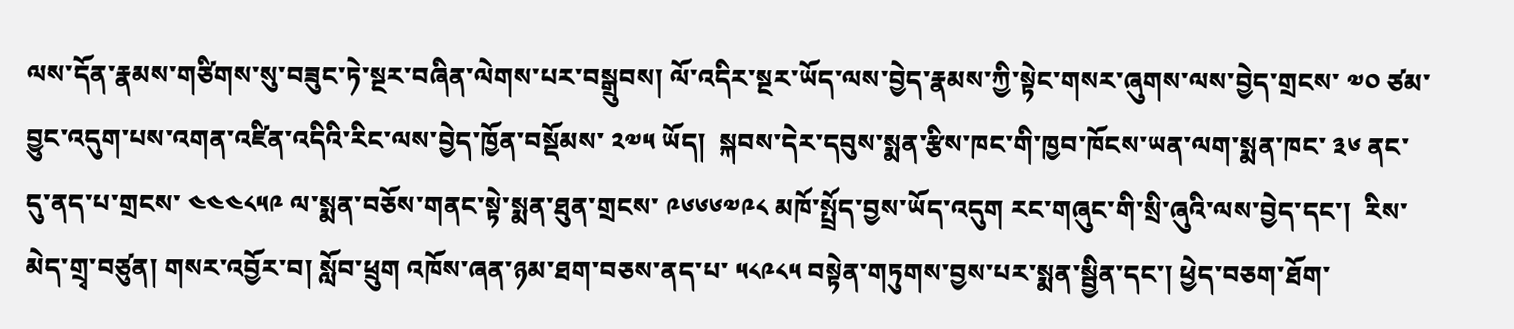ལས་དོན་རྣམས་གཙིགས་སུ་བཟུང་ཏེ་སྔར་བཞིན་ལེགས་པར་བསྒྲུབས། ལོ་འདིར་སྔར་ཡོད་ལས་བྱེད་རྣམས་ཀྱི་སྟེང་གསར་ཞུགས་ལས་བྱེད་གྲངས་ ༧༠ ཙམ་བྱུང་འདུག་པས་འགན་འཛིན་འདིའི་རིང་ལས་བྱེད་ཁྱོན་བསྡོམས་ ༢༧༥ ཡོད།  སྐབས་དེར་དབུས་སྨན་རྩིས་ཁང་གི་ཁྱབ་ཁོངས་ཡན་ལག་སྨན་ཁང་ ༣༦ ནང་དུ་ནད་པ་གྲངས་ ༤༤༤༨༥༩ ལ་སྨན་བཅོས་གནང་སྟེ་སྨན་ཐུན་གྲངས་ ༩༦༦༦༧༩༨ མཁོ་སྤྲོད་བྱས་ཡོད་འདུག རང་གཞུང་གི་སྲི་ཞུའི་ལས་བྱེད་དང་།  རིས་མེད་གྲྭ་བཙུན། གསར་འབྱོར་བ། སློབ་ཕྲུག འཁོས་ཞན་ཉམ་ཐག་བཅས་ནད་པ་ ༥༨༩༨༥ བསྟེན་གཏུགས་བྱས་པར་སྨན་སྦྱིན་དང་། ཕྱེད་བཅག་ཐོག་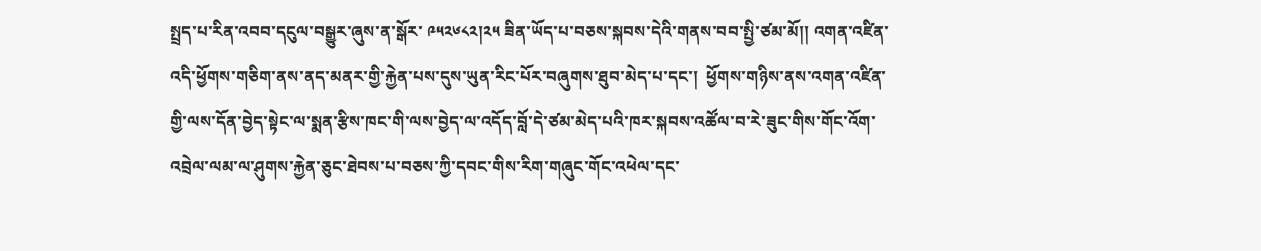སྤྲད་པ་རིན་འབབ་དངུལ་བསྒྱུར་ཞུས་ན་སྒོར་ ༩༥༢༦༨༢།༢༥ ཟིན་ཡོད་པ་བཅས་སྐབས་དེའི་གནས་བབ་སྤྱི་ཙམ་མོ།། འགན་འཛིན་འདི་ཕྱོགས་གཅིག་ནས་ནད་མནར་གྱི་རྐྱེན་པས་དུས་ཡུན་རིང་པོར་བཞུགས་ཐུབ་མེད་པ་དང་།  ཕྱོགས་གཉིས་ནས་འགན་འཛིན་གྱི་ལས་དོན་བྱེད་སྟེང་ལ་སྨན་རྩིས་ཁང་གི་ལས་བྱེད་ལ་འདོད་བློ་དེ་ཙམ་མེད་པའི་ཁར་སྐབས་འཚོལ་བ་རེ་ཟུང་གིས་གོང་འོག་འབྲེལ་ལམ་ལ་ཤུགས་རྐྱེན་ཅུང་ཐེབས་པ་བཅས་ཀྱི་དབང་གིས་རིག་གཞུང་གོང་འཕེལ་དང་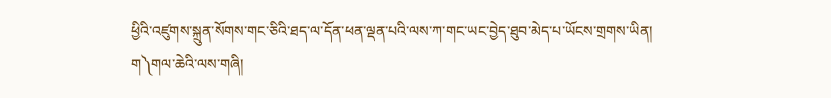ཕྱིའི་འཛུགས་སྐྲུན་སོགས་གང་ཅིའི་ཐད་ལ་དོན་ཕན་ལྡན་པའི་ལས་ཀ་གང་ཡང་བྱེད་ཐུབ་མེད་པ་ཡོངས་གྲགས་ཡིན།
ག༽གལ་ཆེའི་ལས་གཞི།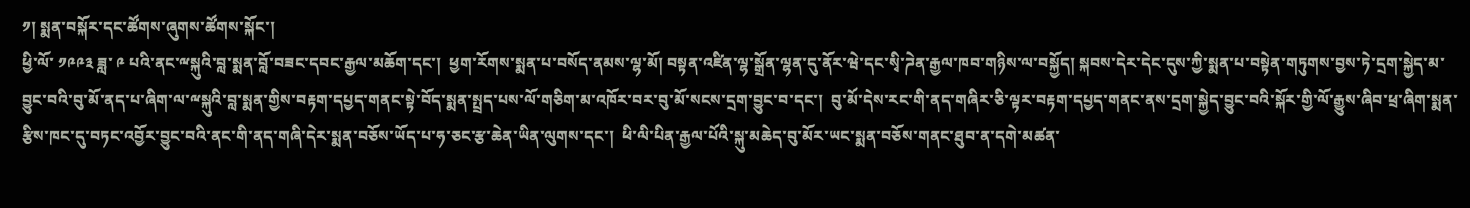༡། སྨན་བསྐོར་དང་ཚོགས་ཞུགས་ཚོགས་སྐོང་།
ཕྱི་ལོ་ ༡༩༩༣ ཟླ་ ༩ པའི་ནང་ྋསྐུའི་བླ་སྨན་བློ་བཟང་དབང་རྒྱལ་མཆོག་དང་།  ཕྱག་རོགས་སྨན་པ་བསོད་ནམས་ལྷ་མོ། བསྟན་འཛིན་ལྷ་སྒྲོན་ལྷན་དུ་ནོར་ཝེ་དང་སྭི་ཌེན་རྒྱལ་ཁབ་གཉིས་ལ་བསྐྱོད། སྐབས་དེར་དེང་དུས་ཀྱི་སྨན་པ་བསྟེན་གཏུགས་བྱས་ཏེ་དྲག་སྐྱེད་མ་བྱུང་བའི་བུ་མོ་ནད་པ་ཞིག་ལ་ྋསྐུའི་བླ་སྨན་གྱིས་བརྟག་དཔྱད་གནང་སྟེ་བོད་སྨན་སྤྲད་པས་ལོ་གཅིག་མ་འཁོར་བར་བུ་མོ་སངས་དྲག་བྱུང་བ་དང་།  བུ་མོ་དེས་རང་གི་ནད་གཞིར་ཅི་ལྟར་བརྟག་དཔྱད་གནང་ནས་དྲག་སྐྱེད་བྱུང་བའི་སྐོར་གྱི་ལོ་རྒྱུས་ཞིབ་ཕྲ་ཞིག་སྨན་རྩིས་ཁང་དུ་བཏང་འབྱོར་བྱུང་བའི་ནང་གི་ནད་གཞི་དེར་སྨན་བཅོས་ཡོད་པ་ཧ་ཅང་རྩ་ཆེན་ཡིན་ལུགས་དང་།  ཕི་ལི་པིན་རྒྱལ་པོའི་སྐུ་མཆེད་བུ་མོར་ཡང་སྨན་བཅོས་གནང་ཐུབ་ན་དགེ་མཚན་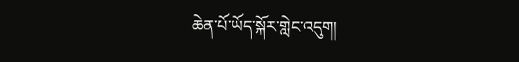ཆེན་པོ་ཡོད་སྐོར་གླེང་འདུག།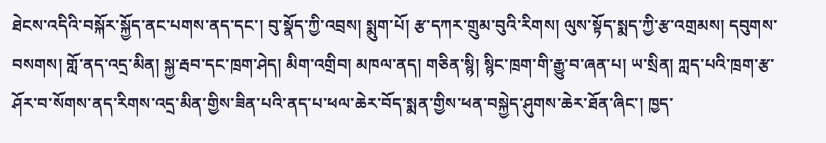ཐེངས་འདིའི་བསྐོར་སྐྱོད་ནང་པགས་ནད་དང་། བུ་སྣོད་ཀྱི་འབྲས། སྨུག་པོ། རྩ་དཀར་གྲུམ་བུའི་རིགས། ལུས་སྟོད་སྨད་ཀྱི་རྩ་འགྲམས། དབུགས་བསགས། གློ་ནད་འདྲ་མིན། སྐྱ་རྦབ་དང་ཁྲག་ཤེད། མིག་འགྲིབ། མཁལ་ནད། གཅིན་སྙི། སྙིང་ཁྲག་གི་རྒྱུ་བ་ཞན་པ། ཡ་སྲིན། ཀླད་པའི་ཁྲག་རྩ་ཤོར་བ་སོགས་ནད་རིགས་འདྲ་མིན་གྱིས་ཟིན་པའི་ནད་པ་ཕལ་ཆེར་བོད་སྨན་གྱིས་ཕན་བསྐྱེད་ཤུགས་ཆེར་ཐོན་ཞིང་། ཁྱད་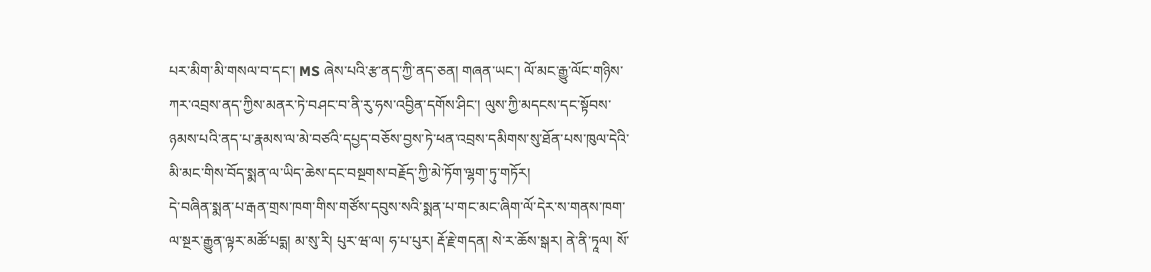པར་མིག་མི་གསལ་བ་དང་། MS ཞེས་པའི་རྩ་ནད་ཀྱི་ནད་ཅན། གཞན་ཡང་། ལོ་མང་རྒྱུ་ལོང་གཉིས་ཀར་འབྲས་ནད་ཀྱིས་མནར་ཏེ་བཤང་བ་ནི་རུ་ཧས་འབྱིན་དགོས་ཤིང་། ལུས་ཀྱི་མདངས་དང་སྟོབས་ཉམས་པའི་ནད་པ་རྣམས་ལ་མེ་བཙའི་དཔྱད་བཅོས་བྱས་ཏེ་ཕན་འབྲས་དམིགས་སུ་ཐོན་པས་ཁུལ་དེའི་མི་མང་གིས་བོད་སྨན་ལ་ཡིད་ཆེས་དང་བསྔགས་བརྗོད་ཀྱི་མེ་ཏོག་ལྷག་ཏུ་གཏོར།
དེ་བཞིན་སྨན་པ་རྒན་གྲས་ཁག་གིས་གཙོས་དབུས་སའི་སྨན་པ་གང་མང་ཞིག་ལོ་དེར་ས་གནས་ཁག་ལ་སྔར་རྒྱུན་ལྟར་མཚོ་པདྨ། མ་སུ་རི། པུར་ཝ་ལ། ཧ་པ་པུར། རྡོ་རྗེ་གདན། སེ་ར་ཆོས་སྒར། ནེ་ནི་ཏཱལ། སོ་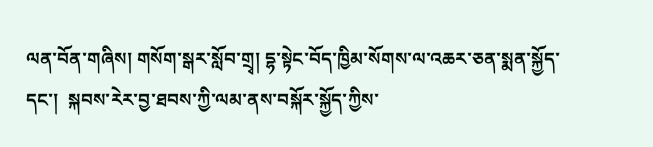ལན་བོན་གཞིས། གསོག་སྒར་སློབ་གྲྭ། དྷ་སྟེང་བོད་ཁྱིམ་སོགས་ལ་འཆར་ཅན་སྨན་སྐྱོད་དང་།  སྐབས་རེར་བྱ་ཐབས་ཀྱི་ལམ་ནས་བསྐོར་སྐྱོད་ཀྱིས་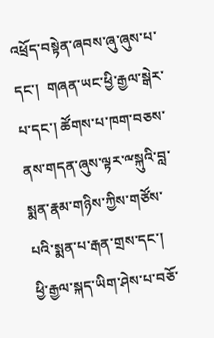འཕྲོད་བསྟེན་ཞབས་ཞུ་ཞུས་པ་དང་།  གཞན་ཡང་ཕྱི་རྒྱལ་སྒེར་པ་དང་། ཚོགས་པ་ཁག་བཅས་ནས་གདན་ཞུས་ལྟར་ྋསྐུའི་བླ་སྨན་རྣམ་གཉིས་ཀྱིས་གཙོས་པའི་སྨན་པ་རྒན་གྲས་དང་།  ཕྱི་རྒྱལ་སྐད་ཡིག་ཤེས་པ་བཅོ་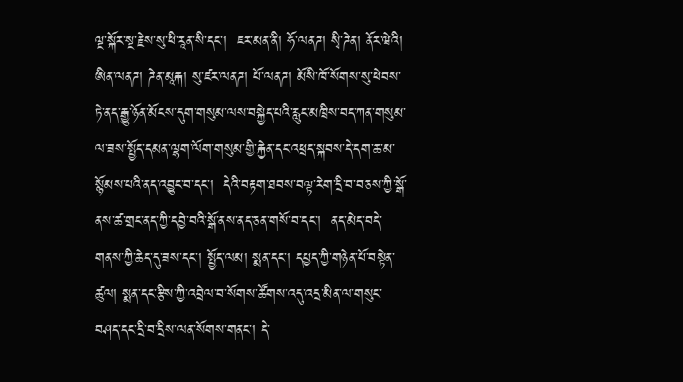ལྔ་སྐོར་སྔ་རྗེས་སུ་ཕི་རཱན་སི་དང་།  ཇར་མན་ནི། ཧོ་ལནཌ། སྭི་ཌེན། ནོར་ཝེའི། ཨིན་ལནཌ། ཌེན་མཱརྐ། སུ་ཛར་ལནཌ། པོ་ལནཌ། མོསི་ཁོ་སོགས་སུ་ཕེབས་ཏེ་ནད་རྒྱུ་ཉོན་མོངས་དུག་གསུམ་ལས་བསྐྱེད་པའི་རླུང་མཁྲིས་བད་ཀན་གསུམ་ལ་ཟས་སྤྱོད་དམན་ལྷག་ལོག་གསུམ་གྱི་རྐྱེན་དང་འཕྲད་སྐབས་དེ་དག་ཆ་མ་སྙོམས་པའི་ནད་འབྱུང་བ་དང་།  དེའི་བརྟག་ཐབས་བལྟ་རེག་དྲི་བ་བཅས་ཀྱི་སྒོ་ནས་ཚ་གྲང་ནད་ཀྱི་དབྱེ་བའི་སྒོ་ནས་ནད་ཅན་གསོ་བ་དང་།  ནད་མེད་བདེ་གནས་ཀྱི་ཆེད་དུ་ཟས་དང་། སྤྱོད་ལམ། སྨན་དང་། དཔྱད་ཀྱི་གཉེན་པོ་བསྟེན་ཚུལ། སྨན་དང་རྩིས་ཀྱི་འབྲེལ་བ་སོགས་ཚོགས་འདུ་འདྲ་མིན་ལ་གསུང་བཤད་དང་དྲི་བ་དྲིས་ལན་སོགས་གནང་། དེ་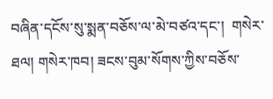བཞིན་དངོས་སུ་སྨན་བཅོས་ལ་མེ་བཙའ་དང་།  གསེར་ཐལ། གསེར་ཁབ། ཟངས་བུམ་སོགས་ཀྱིས་བཅོས་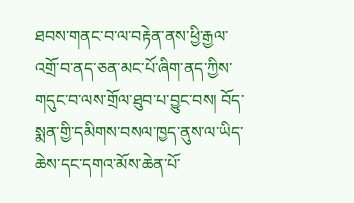ཐབས་གནང་བ་ལ་བརྟེན་ནས་ཕྱི་རྒྱལ་འགྲོ་བ་ནད་ཅན་མང་པོ་ཞིག་ནད་ཀྱིས་གདུང་བ་ལས་གྲོལ་ཐུབ་པ་བྱུང་བས། བོད་སྨན་གྱི་དམིགས་བསལ་ཁྱད་ནུས་ལ་ཡིད་ཆེས་དང་དགའ་མོས་ཆེན་པོ་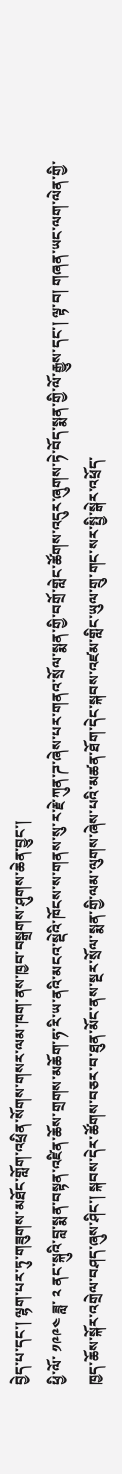བྱེད་པ་དང་། ལྷག་པར་ཏུ་གཟུགས་མཐོང་གློག་འཕྲིན་སོགས་གསར་ལམ་ཁག་ནས་ཁྱབ་བསྒྲགས་ཤུགས་ཆེན་བྱུང་།
ཕྱི་ལོ་ ༡༩༩༤ ཟླ་ ༢ ནང་སྐུའི་བླ་སྨན་བསྟན་འཛིན་ཆོས་གྲགས་མཆོག་ཧ་རི་ཡ་ནའི་མངའ་སྡེའི་ཁོངས་ས་གནས་སུ་ར་རྗེ་ཀུན་ཌ་ཞེས་པར་གནའ་སྲོལ་སྨན་གྱི་བགྲོ་གླེང་ཚོགས་འདུར་ཞུགས་ཏེ་བོད་སྨན་གྱི་ལོ་རྒྱུས་དང་། ལྟ་བ། གཞན་ཡང་ལག་ལེན་གྱི་ཁྱད་ཆོས་སྐོར་འགྲེལ་བཤད་ཞུས་ཤིང་། སྐབས་དེར་ཚོགས་བཅར་བ་ཐུན་མོང་ནས་སྔར་སྲོལ་སྨན་གྱི་ལམ་ལུགས་ཞེས་པའི་མཚན་ཐོག་དེང་སྐབས་འཛམ་གླིང་ཡུལ་གྲུ་གང་སར་སྤྱི་སྒེར་འཕྲོད་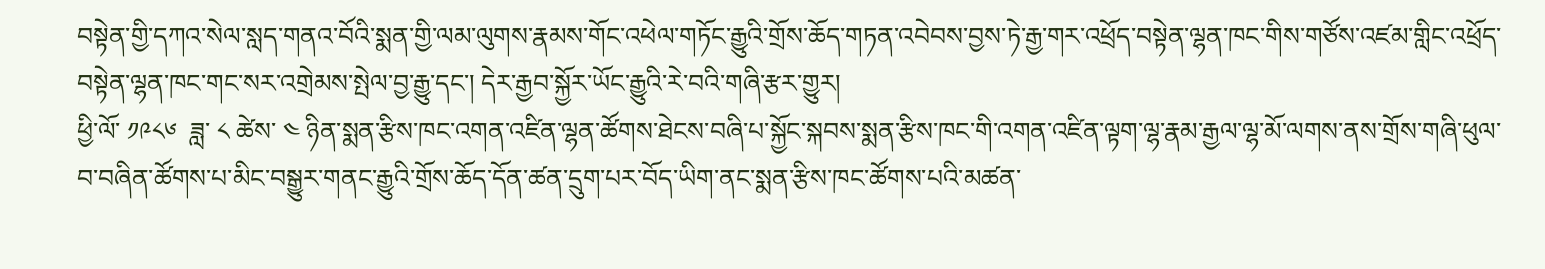བསྟེན་གྱི་དཀའ་སེལ་སླད་གནའ་བོའི་སྨན་གྱི་ལམ་ལུགས་རྣམས་གོང་འཕེལ་གཏོང་རྒྱུའི་གྲོས་ཆོད་གཏན་འབེབས་བྱས་ཏེ་རྒྱ་གར་འཕྲོད་བསྟེན་ལྷན་ཁང་གིས་གཙོས་འཛམ་གླིང་འཕྲོད་བསྟེན་ལྷན་ཁང་གང་སར་འགྲེམས་སྤེལ་བྱ་རྒྱུ་དང་། དེར་རྒྱབ་སྐྱོར་ཡོང་རྒྱུའི་རེ་བའི་གཞི་རྩར་གྱུར།
ཕྱི་ལོ་ ༡༩༨༦  ཟླ་ ༨ ཚེས་ ༤ ཉིན་སྨན་རྩིས་ཁང་འགན་འཛིན་ལྷན་ཚོགས་ཐེངས་བཞི་པ་སྐྱོང་སྐབས་སྨན་རྩིས་ཁང་གི་འགན་འཛིན་ལྟག་ལྷ་རྣམ་རྒྱལ་ལྷ་མོ་ལགས་ནས་གྲོས་གཞི་ཕུལ་བ་བཞིན་ཚོགས་པ་མིང་བསྒྱུར་གནང་རྒྱུའི་གྲོས་ཆོད་དོན་ཚན་དྲུག་པར་བོད་ཡིག་ནང་སྨན་རྩིས་ཁང་ཚོགས་པའི་མཚན་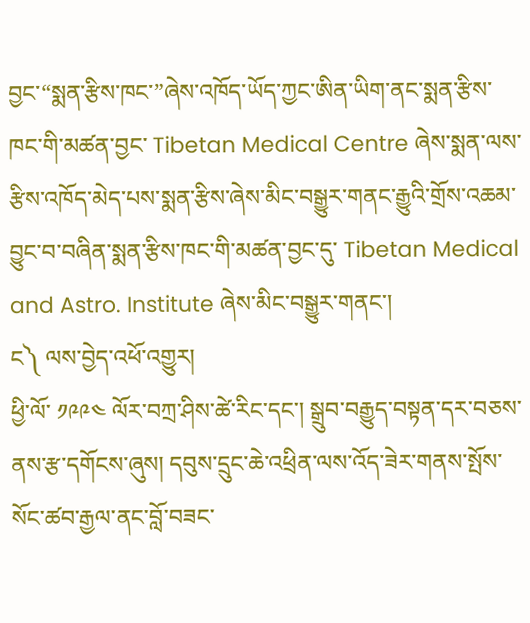བྱང་“སྨན་རྩིས་ཁང་”ཞེས་འཁོད་ཡོད་ཀྱང་ཨིན་ཡིག་ནང་སྨན་རྩིས་ཁང་གི་མཚན་བྱང་ Tibetan Medical Centre ཞེས་སྨན་ལས་རྩིས་འཁོད་མེད་པས་སྨན་རྩིས་ཞེས་མིང་བསྒྱུར་གནང་རྒྱུའི་གྲོས་འཆམ་བྱུང་བ་བཞིན་སྨན་རྩིས་ཁང་གི་མཚན་བྱང་དུ་ Tibetan Medical and Astro. Institute ཞེས་མིང་བསྒྱུར་གནང་།
ང༽ ལས་བྱེད་འཕོ་འགྱུར།
ཕྱི་ལོ་ ༡༩༩༤ ལོར་བཀྲ་ཤིས་ཚེ་རིང་དང་། སྒྲུབ་བརྒྱུད་བསྟན་དར་བཅས་ནས་རྩ་དགོངས་ཞུས། དབུས་དྲུང་ཆེ་འཕྲིན་ལས་འོད་ཟེར་གནས་སྤོས་སོང་ཚབ་རྒྱལ་ནང་བློ་བཟང་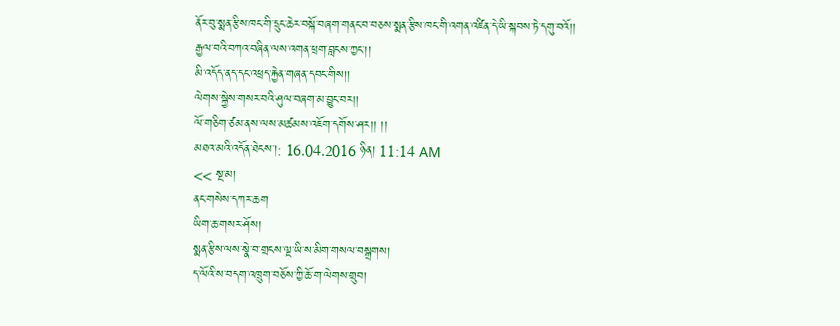ནོར་བུ་སྨན་རྩིས་ཁང་གི་དྲུང་ཆེར་བསྐོ་བཞག་གནང་བ་བཅས་སྨན་རྩིས་ཁང་གི་འགན་འཛིན་དེ་ཡི་སྐབས་ཏེ་དགུ་བའོ།།
རྒྱལ་བའི་བཀའ་བཞིན་ལས་འགན་ཕྲག་བླངས་ཀྱང་།།
མི་འདོད་ནད་དང་འཕྲད་རྐྱེན་གཞན་དབང་གིས།།
ལེགས་སྐྱེས་གསར་བའི་ཤུལ་བཞག་མ་བྱུང་བར།།
ལོ་གཅིག་ཙམ་ནས་ལས་མཚམས་འཇོག་དགོས་ཤར།། །།
མཐའ་མའི་འདོན་ཐེངས་།: 16.04.2016 ཉིན། 11:14 AM
<< སྔ་མ།
ནང་གསེས་དཀར་ཆག
ཡིག་ཆ་གསར་ཤོས།
སྨན་རྩིས་ལས་སྣེ་བ་གྲངས་ལྔ་ཡི་ས་མིག་གསལ་བསྒྲགས།
ད་ལོའི་ས་བདག་འཁྲུག་བཅོས་ཀྱི་ཆོ་ག་ལེགས་གྲུབ།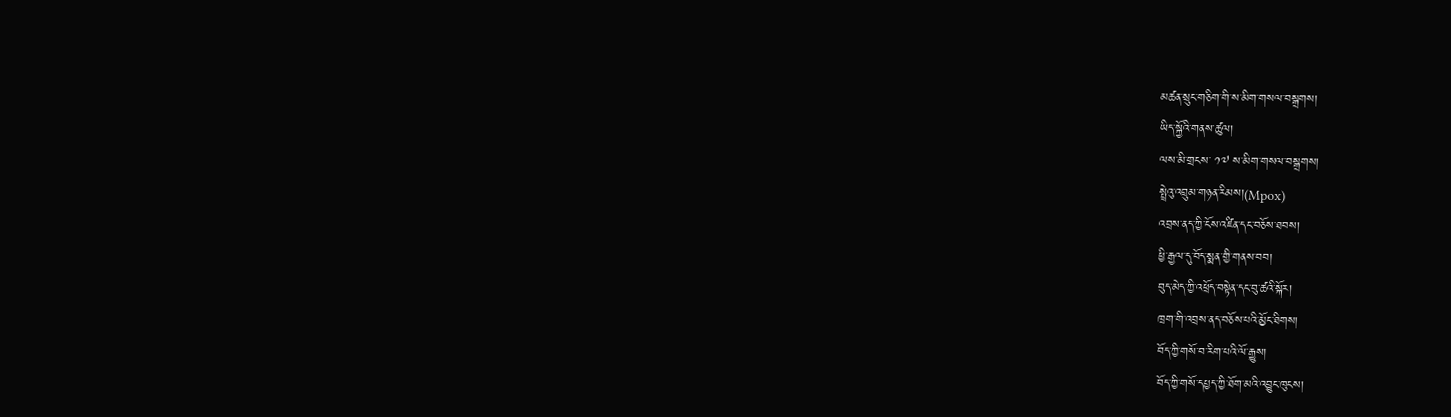མཚན་སྲུང་གཅིག་གི་ས་མིག་གསལ་བསྒྲགས།
ཡིད་སྐྱོའི་གནས་ཚུལ།
ལས་མི་གྲངས་ ༡༧ ས་མིག་གསལ་བསྒྲགས།
སྤྲེའུ་འབྲུམ་གཉན་རིམས།(Mpox)
འབྲས་ནད་ཀྱི་ངོས་འཛིན་དང་བཅོས་ཐབས།
ཕྱི་རྒྱལ་དུ་བོད་སྨན་གྱི་གནས་བབ།
བུད་མེད་ཀྱི་འཕྲོད་བསྟེན་དང་བུ་ཚའི་སྐོར།
ཁྲག་གི་འབྲས་ནད་བཅོས་པའི་མྱོང་ཐིགས།
བོད་ཀྱི་གསོ་བ་རིག་པའི་ལོ་རྒྱུས།
བོད་ཀྱི་གསོ་དཔྱད་ཀྱི་ཐོག་མའི་འབྱུང་ཁུངས།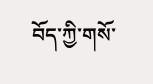བོད་ཀྱི་གསོ་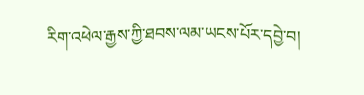རིག་འཕེལ་རྒྱས་ཀྱི་ཐབས་ལམ་ཡངས་པོར་དབྱེ་བ།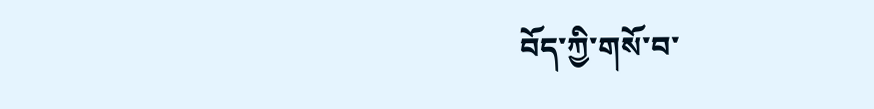བོད་ཀྱི་གསོ་བ་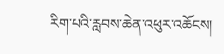རིག་པའི་རླབས་ཆེན་འཕུར་འཆོངས།